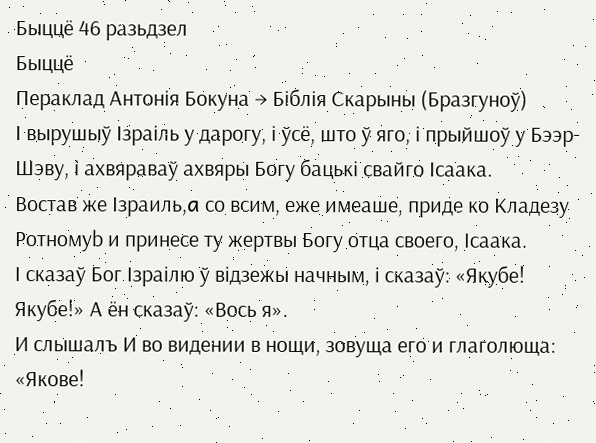Быццё 46 разьдзел
Быццё
Пераклад Антонія Бокуна → Біблія Скарыны (Бразгуноў)
І вырушыў Ізраіль у дарогу, і ўсё, што ў яго, і прыйшоў у Бээр-Шэву, і ахвяраваў ахвяры Богу бацькі свайго Ісаака.
Востав же Ізраиль,a со всим, еже имеаше, приде ко Кладезу Ротномуb и принесе ту жертвы Богу отца своего, Ісаака.
І сказаў Бог Ізраілю ў відзежы начным, і сказаў: «Якубе! Якубе!» А ён сказаў: «Вось я».
И слышалъ И во видении в нощи, зовуща его и глаголюща: «Якове!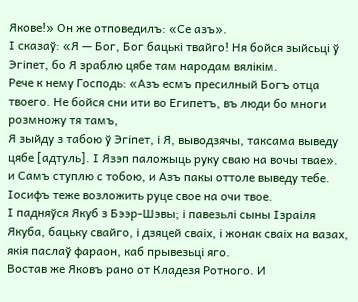Якове!» Он же отповедилъ: «Се азъ».
І сказаў: «Я — Бог, Бог бацькі твайго! Ня бойся зыйсьці ў Эгіпет, бо Я зраблю цябе там народам вялікім.
Рече к нему Господь: «Азъ есмъ пресилный Богъ отца твоего. Не бойся сни ити во Египетъ, въ люди бо многи розмножу тя тамъ,
Я зыйду з табою ў Эгіпет, і Я, выводзячы, таксама выведу цябе [адтуль]. І Язэп паложыць руку сваю на вочы твае».
и Самъ ступлю с тобою, и Азъ пакы оттоле выведу тебе. Іосифъ теже возложить руце свое на очи твое.
І падняўся Якуб з Бээр-Шэвы; і павезьлі сыны Ізраіля Якуба, бацьку свайго, і дзяцей сваіх, і жонак сваіх на вазах, якія паслаў фараон, каб прывезьці яго.
Востав же Яковъ рано от Кладезя Ротного. И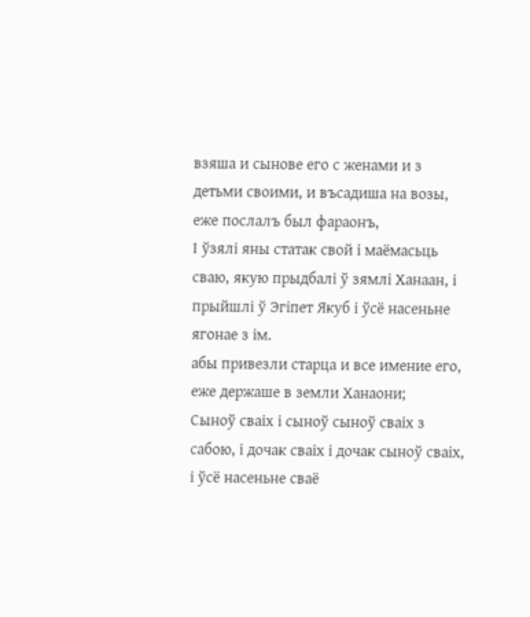взяша и сынове его с женами и з детьми своими, и въсадиша на возы, еже послалъ был фараонъ,
І ўзялі яны статак свой і маёмасьць сваю, якую прыдбалі ў зямлі Ханаан, і прыйшлі ў Эгіпет Якуб і ўсё насеньне ягонае з ім.
абы привезли старца и все имение его, еже держаше в земли Ханаони;
Сыноў сваіх і сыноў сыноў сваіх з сабою, і дочак сваіх і дочак сыноў сваіх, і ўсё насеньне сваё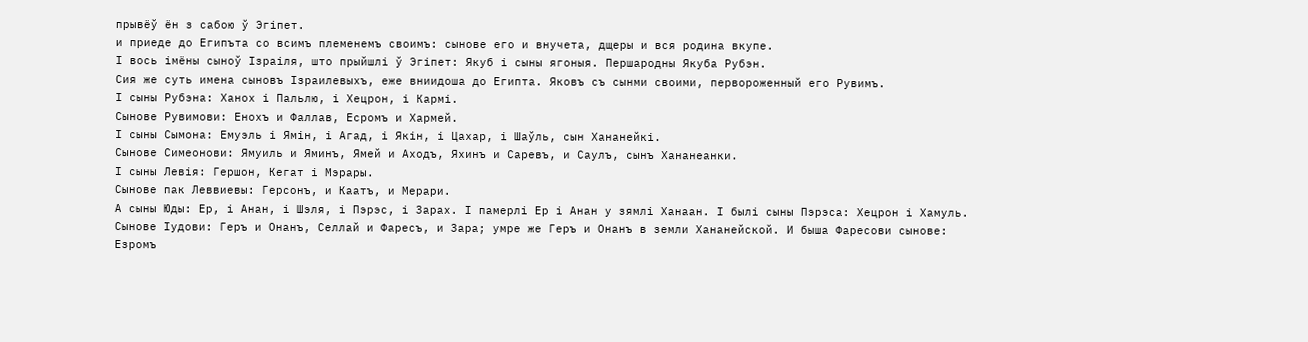прывёў ён з сабою ў Эгіпет.
и приеде до Египъта со всимъ племенемъ своимъ: сынове его и внучета, дщеры и вся родина вкупе.
І вось імёны сыноў Ізраіля, што прыйшлі ў Эгіпет: Якуб і сыны ягоныя. Першародны Якуба Рубэн.
Сия же суть имена сыновъ Ізраилевыхъ, еже вниидоша до Египта. Яковъ съ сынми своими, первороженный его Рувимъ.
І сыны Рубэна: Ханох і Пальлю, і Хецрон, і Кармі.
Сынове Рувимови: Енохъ и Фаллав, Есромъ и Хармей.
І сыны Сымона: Емуэль і Ямін, і Агад, і Якін, і Цахар, і Шаўль, сын Хананейкі.
Сынове Симеонови: Ямуиль и Яминъ, Ямей и Аходъ, Яхинъ и Саревъ, и Саулъ, сынъ Хананеанки.
І сыны Левія: Гершон, Кегат і Мэрары.
Сынове пак Леввиевы: Герсонъ, и Каатъ, и Мерари.
А сыны Юды: Ер, і Анан, і Шэля, і Пэрэс, і Зарах. І памерлі Ер і Анан у зямлі Ханаан. І былі сыны Пэрэса: Хецрон і Хамуль.
Сынове Іудови: Геръ и Онанъ, Селлай и Фаресъ, и Зара; умре же Геръ и Онанъ в земли Хананейской. И быша Фаресови сынове: Езромъ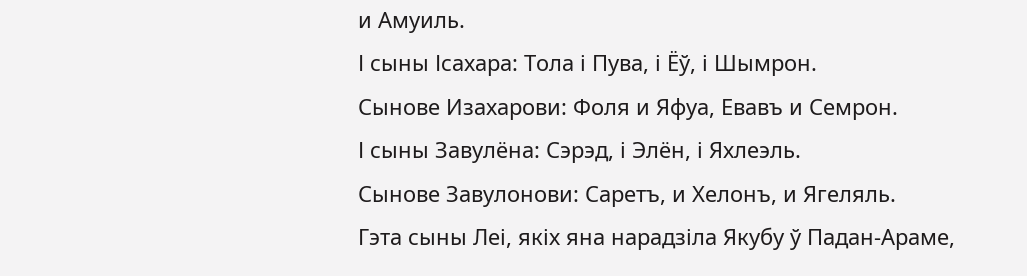и Амуиль.
І сыны Ісахара: Тола і Пува, і Ёў, і Шымрон.
Сынове Изахарови: Фоля и Яфуа, Евавъ и Семрон.
І сыны Завулёна: Сэрэд, і Элён, і Яхлеэль.
Сынове Завулонови: Саретъ, и Хелонъ, и Ягеляль.
Гэта сыны Леі, якіх яна нарадзіла Якубу ў Падан-Араме,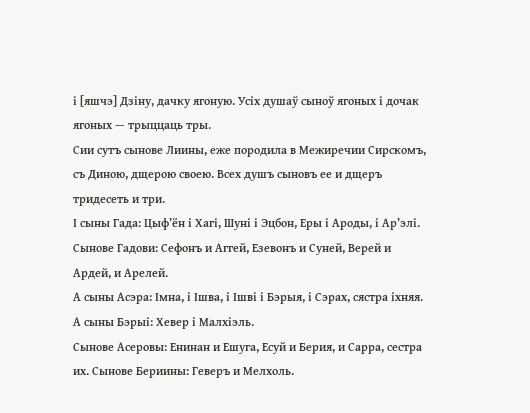і [яшчэ] Дзіну, дачку ягоную. Усіх душаў сыноў ягоных і дочак ягоных — трыццаць тры.
Сии сутъ сынове Лиины, еже породила в Межиречии Сирскомъ, съ Диною, дщерою своею. Всех душъ сыновъ ее и дщеръ тридесеть и три.
І сыны Гада: Цыф’ён і Хагі, Шуні і Эцбон, Еры і Ароды, і Ар’элі.
Сынове Гадови: Сефонъ и Аггей, Езевонъ и Суней, Верей и Ардей, и Арелей.
А сыны Асэра: Імна, і Ішва, і Ішві і Бэрыя, і Сэрах, сястра іхняя. А сыны Бэрыі: Хевер і Малхіэль.
Сынове Асеровы: Енинан и Ешуга, Есуй и Берия, и Сарра, сестра их. Сынове Бериины: Геверъ и Мелхоль.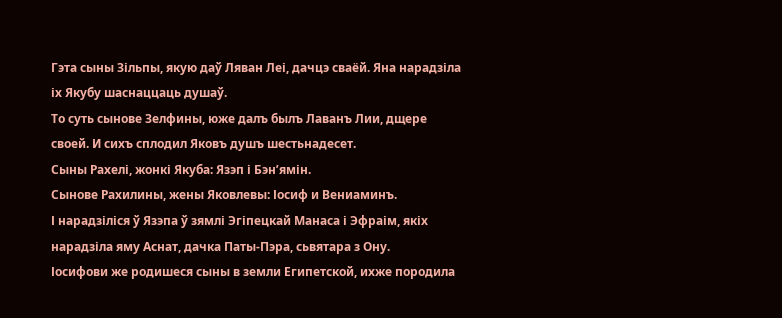Гэта сыны Зільпы, якую даў Ляван Леі, дачцэ сваёй. Яна нарадзіла іх Якубу шаснаццаць душаў.
То суть сынове Зелфины, юже далъ былъ Лаванъ Лии, дщере своей. И сихъ сплодил Яковъ душъ шестьнадесет.
Сыны Рахелі, жонкі Якуба: Язэп і Бэн’ямін.
Сынове Рахилины, жены Яковлевы: Іосиф и Вениаминъ.
І нарадзіліся ў Язэпа ў зямлі Эгіпецкай Манаса і Эфраім, якіх нарадзіла яму Аснат, дачка Паты-Пэра, сьвятара з Ону.
Іосифови же родишеся сыны в земли Египетской, ихже породила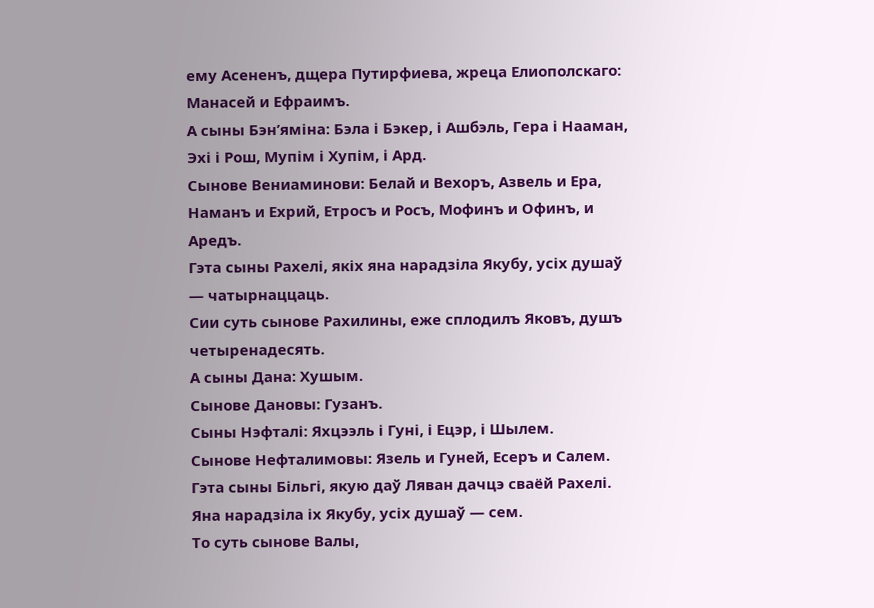ему Асененъ, дщера Путирфиева, жреца Елиополскаго: Манасей и Ефраимъ.
А сыны Бэн’яміна: Бэла і Бэкер, і Ашбэль, Гера і Нааман, Эхі і Рош, Мупім і Хупім, і Ард.
Сынове Вениаминови: Белай и Вехоръ, Азвель и Ера, Наманъ и Ехрий, Етросъ и Росъ, Мофинъ и Офинъ, и Аредъ.
Гэта сыны Рахелі, якіх яна нарадзіла Якубу, усіх душаў — чатырнаццаць.
Сии суть сынове Рахилины, еже сплодилъ Яковъ, душъ четыренадесять.
А сыны Дана: Хушым.
Сынове Дановы: Гузанъ.
Сыны Нэфталі: Яхцээль і Гуні, і Ецэр, і Шылем.
Сынове Нефталимовы: Язель и Гуней, Есеръ и Салем.
Гэта сыны Більгі, якую даў Ляван дачцэ сваёй Рахелі. Яна нарадзіла іх Якубу, усіх душаў — сем.
То суть сынове Валы,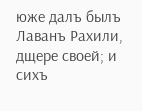юже далъ былъ Лаванъ Рахили, дщере своей; и сихъ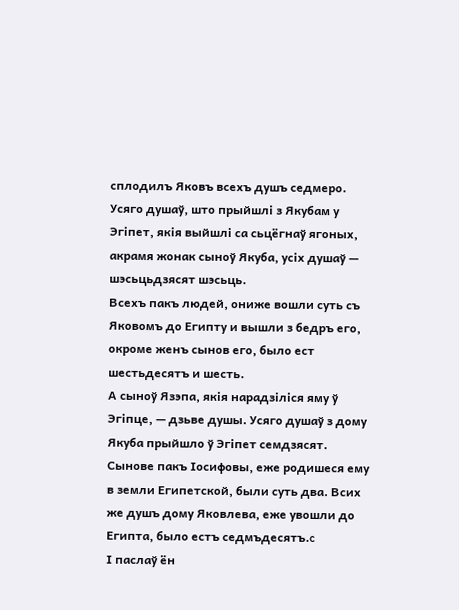сплодилъ Яковъ всехъ душъ седмеро.
Усяго душаў, што прыйшлі з Якубам у Эгіпет, якія выйшлі са сьцёгнаў ягоных, акрамя жонак сыноў Якуба, усіх душаў — шэсьцьдзясят шэсьць.
Всехъ пакъ людей, ониже вошли суть съ Яковомъ до Египту и вышли з бедръ его, окроме женъ сынов его, было ест шестьдесятъ и шесть.
А сыноў Язэпа, якія нарадзіліся яму ў Эгіпце, — дзьве душы. Усяго душаў з дому Якуба прыйшло ў Эгіпет семдзясят.
Сынове пакъ Іосифовы, еже родишеся ему в земли Египетской, были суть два. Всих же душъ дому Яковлева, еже увошли до Египта, было естъ седмъдесятъ.c
І паслаў ён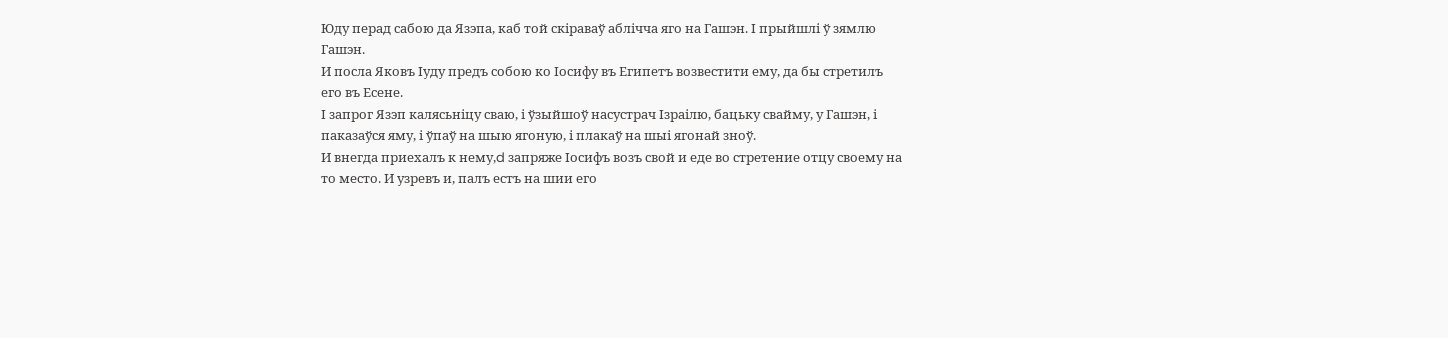Юду перад сабою да Язэпа, каб той скіраваў аблічча яго на Гашэн. І прыйшлі ў зямлю Гашэн.
И посла Яковъ Іуду предъ собою ко Іосифу въ Египетъ возвестити ему, да бы стретилъ его въ Есене.
І запрог Язэп калясьніцу сваю, і ўзыйшоў насустрач Ізраілю, бацьку свайму, у Гашэн, і паказаўся яму, і ўпаў на шыю ягоную, і плакаў на шыі ягонай зноў.
И внегда приехалъ к нему,d запряже Іосифъ возъ свой и еде во стретение отцу своему на то место. И узревъ и, палъ естъ на шии его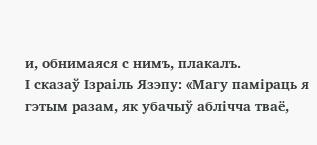и, обнимаяся с нимъ, плакалъ.
І сказаў Ізраіль Язэпу: «Магу паміраць я гэтым разам, як убачыў аблічча тваё,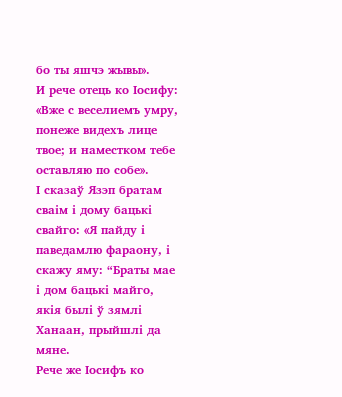бо ты яшчэ жывы».
И рече отець ко Іосифу: «Вже с веселиемъ умру, понеже видехъ лице твое; и наместком тебе оставляю по собе».
І сказаў Язэп братам сваім і дому бацькі свайго: «Я пайду і паведамлю фараону, і скажу яму: “Браты мае і дом бацькі майго, якія былі ў зямлі Ханаан, прыйшлі да мяне.
Рече же Іосифъ ко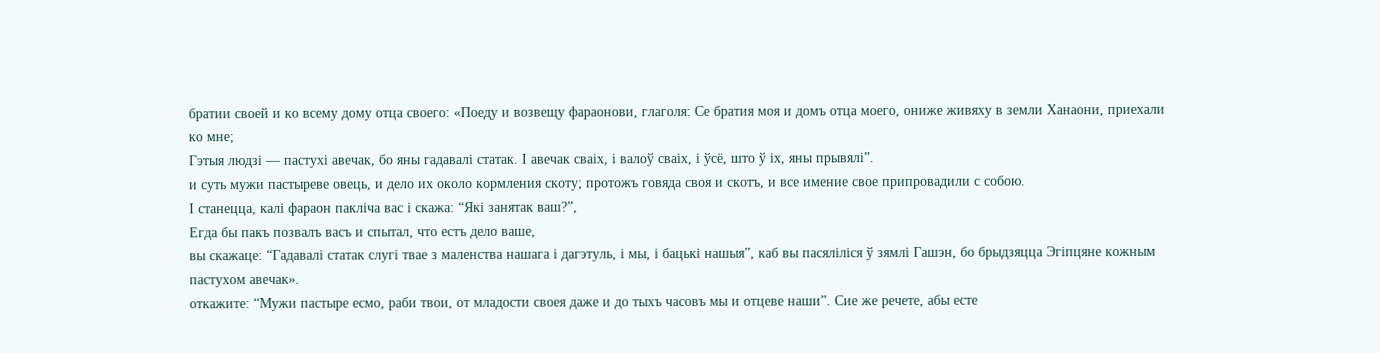братии своей и ко всему дому отца своего: «Поеду и возвещу фараонови, глаголя: Се братия моя и домъ отца моего, ониже живяху в земли Ханаони, приехали ко мне;
Гэтыя людзі — пастухі авечак, бо яны гадавалі статак. І авечак сваіх, і валоў сваіх, і ўсё, што ў іх, яны прывялі”.
и суть мужи пастыреве овець, и дело их около кормления скоту; протожъ говяда своя и скотъ, и все имение свое припровадили с собою.
І станецца, калі фараон пакліча вас і скажа: “Які занятак ваш?”,
Егда бы пакъ позвалъ васъ и спытал, что естъ дело ваше,
вы скажаце: “Гадавалі статак слугі твае з маленства нашага і дагэтуль, і мы, і бацькі нашыя”, каб вы пасяліліся ў зямлі Гашэн, бо брыдзяцца Эгіпцяне кожным пастухом авечак».
откажите: “Мужи пастыре есмо, раби твои, от младости своея даже и до тыхъ часовъ мы и отцеве наши”. Сие же речете, абы есте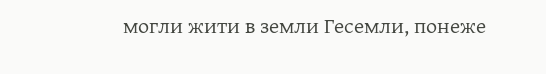могли жити в земли Гесемли, понеже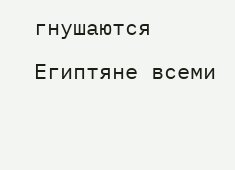гнушаются Египтяне всеми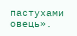пастухами овець».